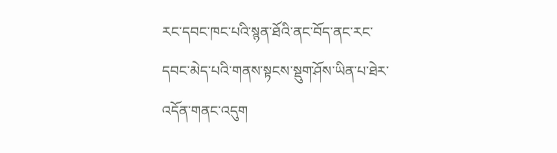རང་དབང་ཁང་པའི་སྙན་ཐོའི་ནང་བོད་ནང་རང་དབང་མེད་པའི་གནས་སྟངས་སྡུག་ཤོས་ཡིན་པ་ཐེར་འདོན་གནང་འདུག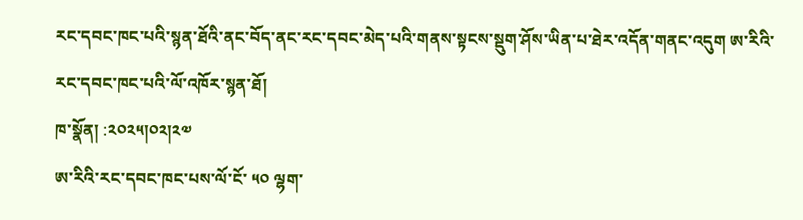རང་དབང་ཁང་པའི་སྙན་ཐོའི་ནང་བོད་ནང་རང་དབང་མེད་པའི་གནས་སྟངས་སྡུག་ཤོས་ཡིན་པ་ཐེར་འདོན་གནང་འདུག ཨ་རིའི་རང་དབང་ཁང་པའི་ལོ་འཁོར་སྙན་ཐོ།
ཁ་སྣོན། :༢༠༢༥།༠༢།༢༧
ཨ་རིའི་རང་དབང་ཁང་པས་ལོ་ངོ་ ༥༠ ལྷག་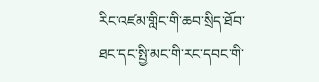རིང་འཛམ་གླིང་གི་ཆབ་སྲིད་ཐོབ་ཐང་དང་སྤྱི་མང་གི་རང་དབང་གི་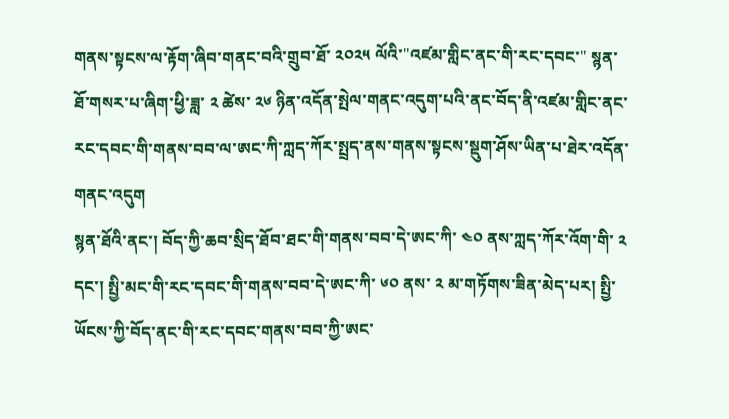གནས་སྟངས་ལ་རྟོག་ཞིབ་གནང་བའི་གྲུབ་ཐོ་ ༢༠༢༥ ལོའི་"འཛམ་གླིང་ནང་གི་རང་དབང་" སྙན་ཐོ་གསར་པ་ཞིག་ཕྱི་ཟླ་ ༢ ཚེས་ ༢༦ ཉིན་འདོན་སྤེལ་གནང་འདུག་པའི་ནང་བོད་ནི་འཛམ་གླིང་ནང་རང་དབང་གི་གནས་བབ་ལ་ཨང་ཀི་ཀླད་ཀོར་སྤྲད་ནས་གནས་སྟངས་སྡུག་ཤོས་ཡིན་པ་ཐེར་འདོན་གནང་འདུག
སྙན་ཐོའི་ནང་། བོད་ཀྱི་ཆབ་སྲིད་ཐོབ་ཐང་གི་གནས་བབ་དེ་ཨང་ཀི་ ༤༠ ནས་ཀླད་ཀོར་འོག་གི་ ༢ དང་། སྤྱི་མང་གི་རང་དབང་གི་གནས་བབ་དེ་ཨང་ཀི་ ༦༠ ནས་ ༢ མ་གཏོགས་ཟིན་མེད་པར། སྤྱི་ཡོངས་ཀྱི་བོད་ནང་གི་རང་དབང་གནས་བབ་ཀྱི་ཨང་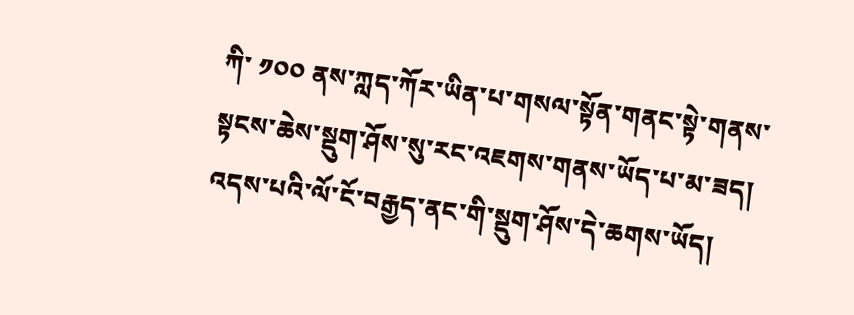ཀི་ ༡༠༠ ནས་ཀླད་ཀོར་ཡིན་པ་གསལ་སྟོན་གནང་སྟེ་གནས་སྟངས་ཆེས་སྡུག་ཤོས་སུ་རང་འཇགས་གནས་ཡོད་པ་མ་ཟད། འདས་པའི་ལོ་ངོ་བརྒྱད་ནང་གི་སྡུག་ཤོས་དེ་ཆགས་ཡོད།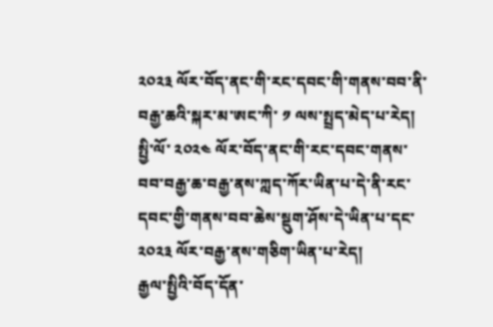༢༠༢༣ ལོར་བོད་ནང་གི་རང་དབང་གི་གནས་བབ་ནི་བརྒྱ་ཆའི་སྐར་མ་ཨང་ཀི་ ༡ ལས་སྤྲད་མེད་པ་རེད།
སྤྱི་ལོ་ ༢༠༢༤ ལོར་བོད་ནང་གི་རང་དབང་གནས་བབ་བརྒྱ་ཆ་བརྒྱ་ནས་ཀླད་ཀོར་ཡིན་པ་དེ་ནི་རང་དབང་གྱི་གནས་བབ་ཆེས་སྡུག་ཤོས་དེ་ཡིན་པ་དང་ ༢༠༢༣ ལོར་བརྒྱ་ནས་གཅིག་ཡིན་པ་རེད།
རྒྱལ་སྤྱིའི་བོད་དོན་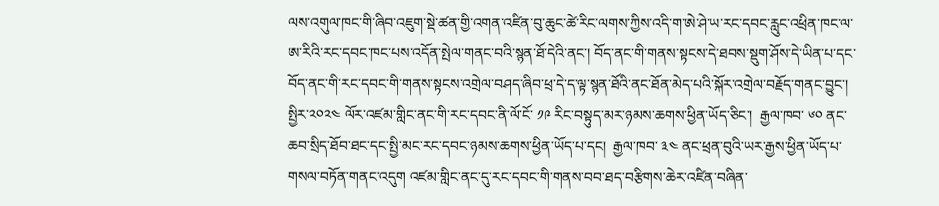ལས་འགུལ་ཁང་གི་ཞིབ་འཇུག་སྡེ་ཚན་གྱི་འགན་འཛིན་བུ་ཆུང་ཚེ་རིང་ལགས་ཀྱིས་འདི་ག་ཨེ་ཤེ་ཡ་རང་དབང་རླུང་འཕྲིན་ཁང་ལ་ཨ་རིའི་རང་དབང་ཁང་པས་འདོན་སྤེལ་གནང་བའི་སྙན་ཐོ་དེའི་ནང་། བོད་ནང་གི་གནས་སྟངས་དེ་ཐབས་སྡུག་ཤོས་དེ་ཡིན་པ་དང་བོད་ནང་གི་རང་དབང་གི་གནས་སྟངས་འགྲེལ་བཤད་ཞིབ་ཕྲ་དེ་ད་ལྟ་སྙན་ཐོའི་ནང་ཐོན་མེད་པའི་སྐོར་འགྲེལ་བརྗོད་གནང་བྱུང་།
སྤྱིར་༢༠༢༤ ལོར་འཛམ་གླིང་ནང་གི་རང་དབང་ནི་ལོ་ངོ་ ༡༩ རིང་བསྟུད་མར་ཉམས་ཆགས་ཕྱིན་ཡོད་ཅིང་།  རྒྱལ་ཁབ་ ༦༠ ནང་ཆབ་སྲིད་ཐོབ་ཐང་དང་སྤྱི་མང་རང་དབང་ཉམས་ཆགས་ཕྱིན་ཡོད་པ་དང།  རྒྱལ་ཁབ་ ༣༤ ནང་ཕྲན་བུའི་ཡར་རྒྱས་ཕྱིན་ཡོད་པ་གསལ་བཏོན་གནང་འདུག འཛམ་གླིང་ནང་དུ་རང་དབང་གི་གནས་བབ་ཐད་བརྩིགས་ཆེར་འཛིན་བཞིན་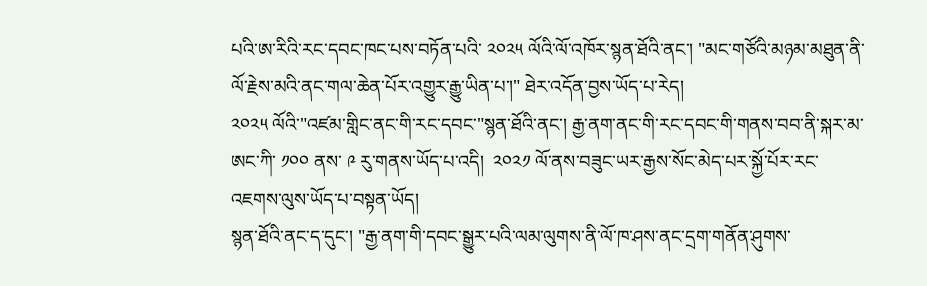པའི་ཨ་རིའི་རང་དབང་ཁང་པས་བཏོན་པའི་ ༢༠༢༥ ལོའི་ལོ་འཁོར་སྙན་ཐོའི་ནང་། "མང་གཙོའི་མཉམ་མཐུན་ནི་ལོ་རྗེས་མའི་ནང་གལ་ཆེན་པོར་འགྱུར་རྒྱུ་ཡིན་པ་།" ཐེར་འདོན་བྱས་ཡོད་པ་རེད།
༢༠༢༥ ལོའི་"འཛམ་གླིང་ནང་གི་རང་དབང་"སྙན་ཐོའི་ནང་། རྒྱ་ནག་ནང་གི་རང་དབང་གི་གནས་བབ་ནི་སྐར་མ་ཨང་ཀི་ ༡༠༠ ནས་ ༩ རུ་གནས་ཡོད་པ་འདི།  ༢༠༢༡ ལོ་ནས་བཟུང་ཡར་རྒྱས་སོང་མེད་པར་སྐྱོ་པོར་རང་འཇགས་ལུས་ཡོད་པ་བསྟན་ཡོད།
སྙན་ཐོའི་ནང་ད་དུང་། "རྒྱ་ནག་གི་དབང་སྒྱུར་པའི་ལམ་ལུགས་ནི་ལོ་ཁ་ཤས་ནང་དྲག་གནོན་ཤུགས་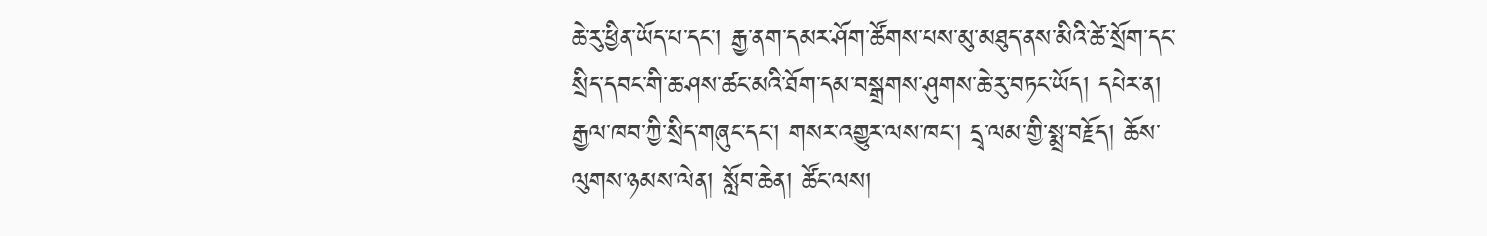ཆེ་རུ་ཕྱིན་ཡོད་པ་དང་། རྒྱ་ནག་དམར་ཤོག་ཚོགས་པས་མུ་མཐུད་ནས་མིའི་ཚེ་སྲོག་དང་སྲིད་དབང་གི་ཆ་ཤས་ཚང་མའི་ཐོག་དམ་བསྒྲགས་ཤུགས་ཆེ་རུ་བཏང་ཡོད། དཔེར་ན། རྒྱལ་ཁབ་ཀྱི་སྲིད་གཞུང་དང་། གསར་འགྱུར་ལས་ཁང་། དྲྭ་ལམ་གྱི་སྨྲ་བརྗོད། ཆོས་ལུགས་ཉམས་ལེན། སློབ་ཆེན། ཚོང་ལས།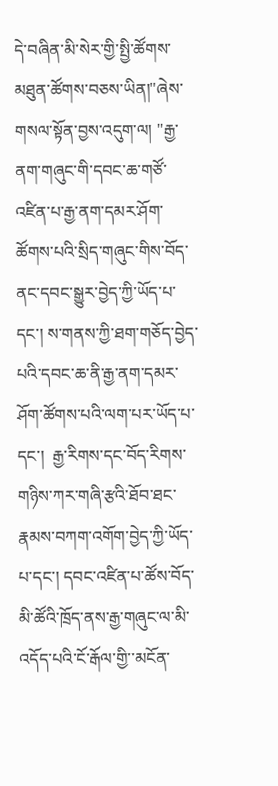དེ་བཞིན་མི་སེར་གྱི་སྤྱི་ཚོགས་མཐུན་ཚོགས་བཅས་ཡིན།"ཞེས་གསལ་སྟོན་བྱས་འདུག་ལ། "རྒྱ་ནག་གཞུང་གི་དབང་ཆ་གཙོ་འཛིན་པ་རྒྱ་ནག་དམར་ཤོག་ཚོགས་པའི་སྲིད་གཞུང་གིས་བོད་ནང་དབང་སྒྱུར་བྱེད་ཀྱི་ཡོད་པ་དང་། ས་གནས་ཀྱི་ཐག་གཅོད་བྱེད་པའི་དབང་ཆ་ནི་རྒྱ་ནག་དམར་ཤོག་ཚོགས་པའི་ལག་པར་ཡོད་པ་དང་།  རྒྱ་རིགས་དང་བོད་རིགས་གཉིས་ཀར་གཞི་རྩའི་ཐོབ་ཐང་རྣམས་བཀག་འགོག་བྱེད་ཀྱི་ཡོད་པ་དང་། དབང་འཛིན་པ་ཚོས་བོད་མི་ཚོའི་ཁྲོད་ནས་རྒྱ་གཞུང་ལ་མི་འདོད་པའི་ངོ་རྒོལ་གྱི་་མངོན་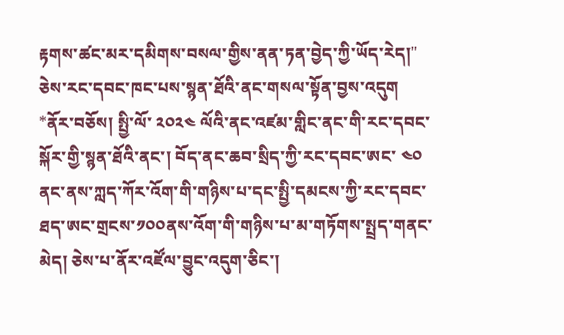རྟགས་ཚང་མར་དམིགས་བསལ་གྱིས་ནན་ཏན་བྱེད་ཀྱི་ཡོད་རེད།" ཅེས་རང་དབང་ཁང་པས་སྙན་ཐོའི་ནང་གསལ་སྟོན་བྱས་འདུག
*ནོར་བཅོས། སྤྱི་ལོ་ ༢༠༢༤ ལོའི་ནང་འཛམ་གླིང་ནང་གི་རང་དབང་སྐོར་གྱི་སྙན་ཐོའི་ནང་། བོད་ནང་ཆབ་སྲིད་ཀྱི་རང་དབང་ཨང་ ༤༠ ནང་ནས་ཀླད་ཀོར་འོག་གི་གཉིས་པ་དང་སྤྱི་དམངས་ཀྱི་རང་དབང་ཐད་ཨང་གྲངས་༡༠༠ནས་འོག་གི་གཉིས་པ་མ་གཏོགས་སྤྲད་གནང་མེད། ཅེས་པ་ནོར་འཛོལ་བྱུང་འདུག་ཅིང་།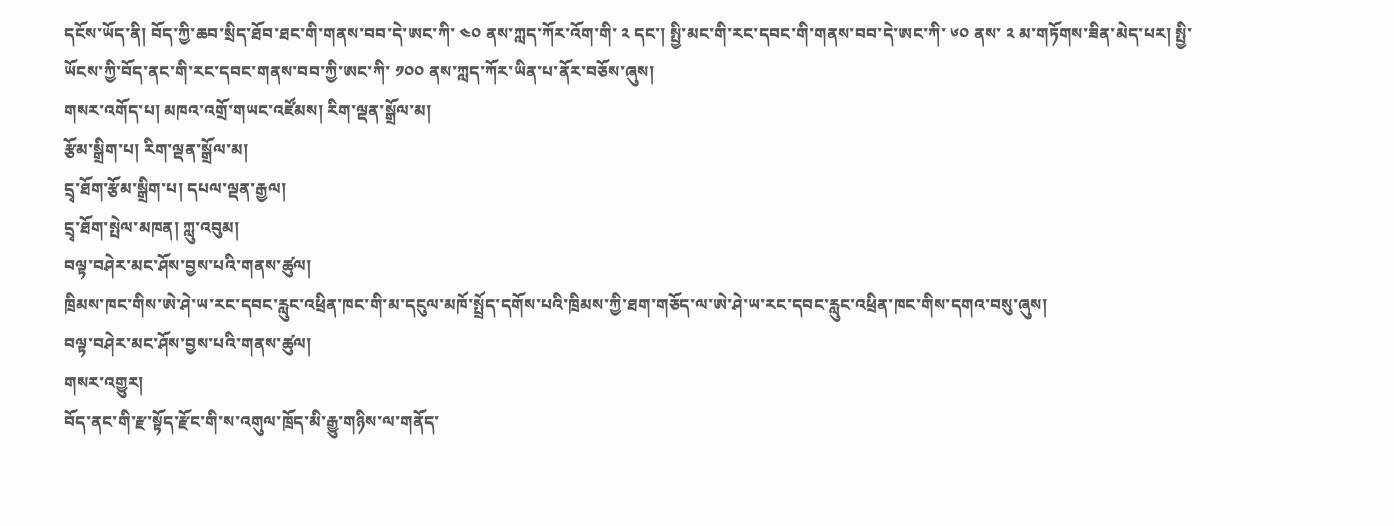དངོས་ཡོད་ནི། བོད་ཀྱི་ཆབ་སྲིད་ཐོབ་ཐང་གི་གནས་བབ་དེ་ཨང་ཀི་ ༤༠ ནས་ཀླད་ཀོར་འོག་གི་ ༢ དང་། སྤྱི་མང་གི་རང་དབང་གི་གནས་བབ་དེ་ཨང་ཀི་ ༦༠ ནས་ ༢ མ་གཏོགས་ཟིན་མེད་པར། སྤྱི་ཡོངས་ཀྱི་བོད་ནང་གི་རང་དབང་གནས་བབ་ཀྱི་ཨང་ཀི་ ༡༠༠ ནས་ཀླད་ཀོར་ཡིན་པ་ནོར་བཅོས་ཞུས།
གསར་འགོད་པ། མཁའ་འགྲོ་གཡང་འཛོམས། རིག་ལྡན་སྒྲོལ་མ།
རྩོམ་སྒྲིག་པ། རིག་ལྡན་སྒྲོལ་མ།
དྲྭ་ཐོག་རྩོམ་སྒྲིག་པ། དཔལ་ལྡན་རྒྱལ།
དྲྭ་ཐོག་སྤེལ་མཁན། ཀླུ་འབུམ།
བལྟ་བཤེར་མང་ཤོས་བྱས་པའི་གནས་ཚུལ།
ཁྲིམས་ཁང་གིས་ཨེ་ཤེ་ཡ་རང་དབང་རླུང་འཕྲིན་ཁང་གི་མ་དངུལ་མཁོ་སྤྲོད་དགོས་པའི་ཁྲིམས་ཀྱི་ཐག་གཅོད་ལ་ཨེ་ཤེ་ཡ་རང་དབང་རླུང་འཕྲིན་ཁང་གིས་དགའ་བསུ་ཞུས།
བལྟ་བཤེར་མང་ཤོས་བྱས་པའི་གནས་ཚུལ།
གསར་འགྱུར།
བོད་ནང་གི་རྫ་སྟོད་རྫོང་གི་ས་འགུལ་ཁྲོད་མི་རྒྱུ་གཉིས་ལ་གནོད་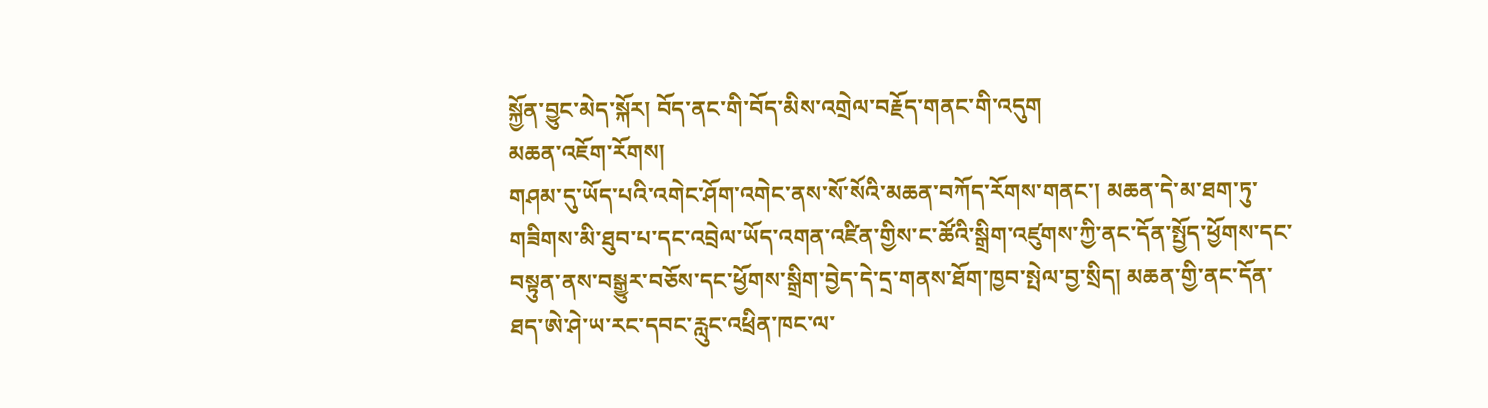སྐྱོན་བྱུང་མེད་སྐོར། བོད་ནང་གི་བོད་མིས་འགྲེལ་བརྗོད་གནང་གི་འདུག
མཆན་འཇོག་རོགས།
གཤམ་དུ་ཡོད་པའི་འགེང་ཤོག་འགེང་ནས་སོ་སོའི་མཆན་བཀོད་རོགས་གནང་། མཆན་དེ་མ་ཐག་ཏུ་གཟིགས་མི་ཐུབ་པ་དང་འབྲེལ་ཡོད་འགན་འཛིན་གྱིས་ང་ཚོའི་སྒྲིག་འཛུགས་ཀྱི་ནང་དོན་སྤྱོད་ཕྱོགས་དང་བསྟུན་ནས་བསྒྱུར་བཅོས་དང་ཕྱོགས་སྒྲིག་བྱེད་དེ་དྲ་གནས་ཐོག་ཁྱབ་སྤེལ་བྱ་སྲིད། མཆན་གྱི་ནང་དོན་ཐད་ཨེ་ཤེ་ཡ་རང་དབང་རླུང་འཕྲིན་ཁང་ལ་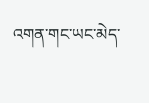འགན་གང་ཡང་མེད་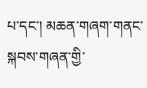པ་དང་། མཆན་གཞག་གནང་སྐབས་གཞན་གྱི་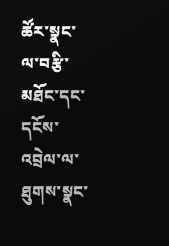ཚོར་སྣང་ལ་བརྩི་མཐོང་དང་དངོས་འབྲེལ་ལ་ཐུགས་སྣང་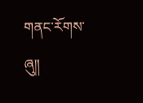གནང་རོགས་ཞུ༎